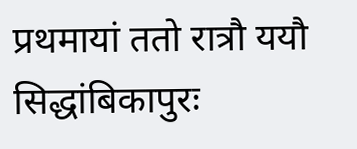प्रथमायां ततो रात्रौ ययौ सिद्धांबिकापुरः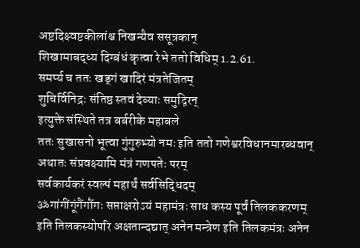अष्टदिक्ष्वष्टकीलांश्च निखन्यैव ससूत्रकान्
शिखामाबद्ध्य दिग्बंधं कृत्वा रेभे ततो विधिम् 1.2.61.
समर्प्य च ततः खड्गं खादिरं मंत्रतेजितम्
शुचिर्विनिद्रः संतिष्ठ स्तवं देव्याः समुद्गिरन्
इत्युक्ते संस्थिते तत्र बर्बरीके महाबले
ततः सुखासनो भूत्वा गुंगुरुभ्यो नमः इति ततो गणेश्वरविधानमारब्धवान्
अथातः संप्रवक्ष्यामि मंत्रं गणपतेः परम्
सर्वकार्यकरं स्वल्पं महार्थं सर्वसिद्धिदम्
ॐगांगींगूंगैंगौंगः सप्ताक्षरोऽयं महामंत्रः साध कस्य पूर्वं तिलककरणम् इति तिलकस्योपरि अक्षतान्दद्यात् अनेन मन्त्रेण इति तिलकमंत्रः अनेन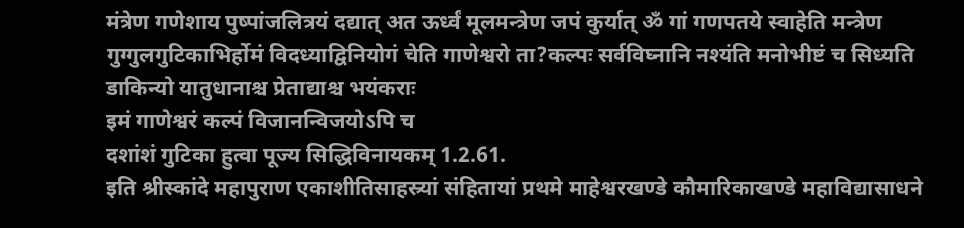मंत्रेण गणेशाय पुष्पांजलित्रयं दद्यात् अत ऊर्ध्वं मूलमन्त्रेण जपं कुर्यात् ॐ गां गणपतये स्वाहेति मन्त्रेण गुग्गुलगुटिकाभिर्होमं विदध्याद्विनियोगं चेति गाणेश्वरो ता?कल्पः सर्वविघ्नानि नश्यंति मनोभीष्टं च सिध्यति
डाकिन्यो यातुधानाश्च प्रेताद्याश्च भयंकराः
इमं गाणेश्वरं कल्पं विजानन्विजयोऽपि च
दशांशं गुटिका हुत्वा पूज्य सिद्धिविनायकम् 1.2.61.
इति श्रीस्कांदे महापुराण एकाशीतिसाहस्र्यां संहितायां प्रथमे माहेश्वरखण्डे कौमारिकाखण्डे महाविद्यासाधने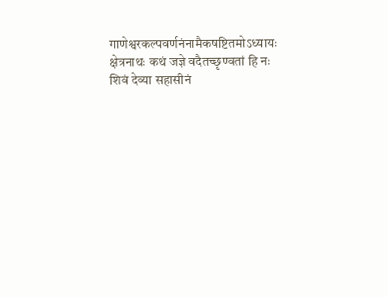गाणेश्वरकल्पवर्णनंनामैकषष्टितमोऽध्यायः
क्षेत्रनाथः कथं जज्ञे वदैतच्छृण्वतां हि नः
शिवं देव्या सहासीनं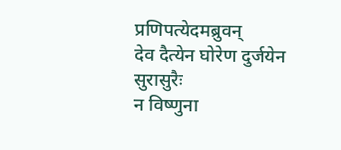प्रणिपत्येदमब्रुवन्
देव दैत्येन घोरेण दुर्जयेन सुरासुरैः
न विष्णुना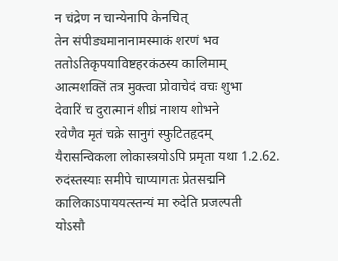न चंद्रेण न चान्येनापि केनचित्
तेन संपीड्यमानानामस्माकं शरणं भव
ततोऽतिकृपयाविष्टहरकंठस्य कालिमाम्
आत्मशक्तिं तत्र मुक्त्वा प्रोवाचेदं वचः शुभा
देवारिं च दुरात्मानं शीघ्रं नाशय शोभने
रवेणैव मृतं चक्रे सानुगं स्फुटितहृदम्
यैरासन्विकला लोकास्त्रयोऽपि प्रमृता यथा 1.2.62.
रुदंस्तस्याः समीपे चाप्यागतः प्रेतसद्मनि
कालिकाऽपाययत्स्तन्यं मा रुदेति प्रजल्पती
योऽसौ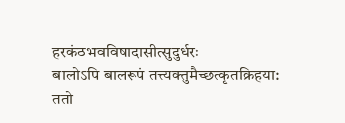हरकंठभवविषादासीत्सुदुर्धरः
बालोऽपि बालरूपं तत्त्यक्तुमैच्छत्कृतक्रिहया:
ततो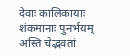देवाः कालिकायाः शंकमानाः पुनर्भयम्
अस्ति चेद्भवतां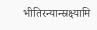भीतिरन्यान्स्रक्ष्यामि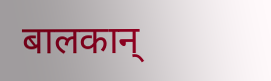बालकान्